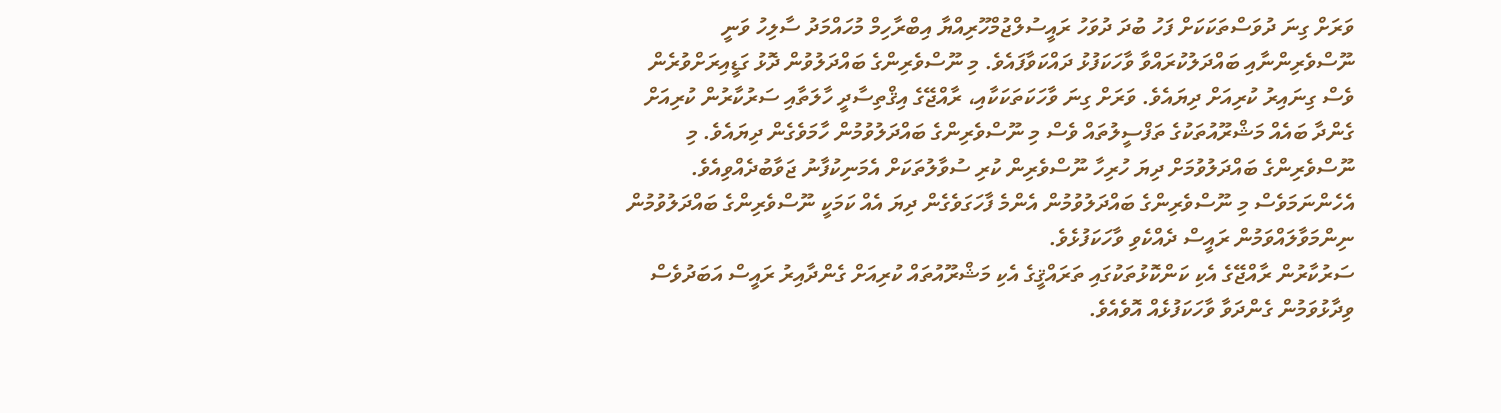ވަރަށް ގިނަ ދުވަސްތަކަކަށް ފަހު ބުދަ ދުވަހު ރައީސުލްޖުމްހޫރިއްޔާ އިބްރާހިމް މުހައްމަދު ސާލިހު ވަނީ ނޫސްވެރިންނާއި ބައްދަލުކުރައްވާ ވާހަކަފުޅު ދައްކަވާފައެވެ. މި ނޫސްވެރިންގެ ބައްދަލުވުން ދޮޅު ގަޑީއިރަށްވުރެން ވެސް ގިނައިރު ކުރިއަށް ދިޔައެވެ. ވަރަށް ގިނަ ވާހަކަތަކަކާއި، ރާއްޖޭގެ އިޤްތިސާދީ ހާލަތާއި ސަރުކާރުން ކުރިއަށް ގެންދާ ބައެއް މަޝްރޫއުތަކުގެ ތަފްސީލުތައް ވެސް މި ނޫސްވެރިންގެ ބައްދަލުވުމުން ހާމަވެގެން ދިޔައެވެ. މި ނޫސްވެރިންގެ ބައްދަލުވުމަށް ދިޔަ ހުރިހާ ނޫސްވެރިން ކުރި ސުވާލުތަކަށް އެމަނިކުފާނު ޖަވާބުދެއްވިއެވެ. އެހެންނަމަވެސް މި ނޫސްވެރިންގެ ބައްދަލުވުމުން އެންމެ ފާހަގަވެގެން ދިޔަ އެއް ކަމަކީ ނޫސްވެރިންގެ ބައްދަލުވުމުން ނިންމަވާލައްވަމުން ރައީސް ދެއްކެވި ވާހަކަފުޅެވެ.
ސަރުކާރުން ރާއްޖޭގެ އެކި ކަންކޮޅުތަކުގައި ތަރައްޤީގެ އެކި މަޝްރޫއުތައް ކުރިއަށް ގެންދާއިރު ރައީސް އަބަދުވެސް ވިދާޅުވަމުން ގެންދަވާ ވާހަކަފުޅެއް އޮވެއެވެ.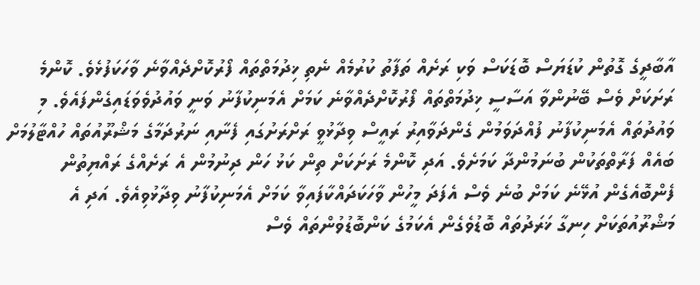އާބާދީގެ ގޮތުން ކުޑަޔަސް ބޮޑަކަސް ވަކި ރަށެއް ތަފާތު ކުރުމެއް ނެތި ޚިދުމަތްތައް ފޯރުކޮށްދެއްވާނެ ވާހަކަފުޅެވެ. ކޮންމެ ރަށަކަށް ވެސް ބޭނުންވާ އަސާސީ ޚިދުމަތްތައް ފޯރުކޮށްދެއްވާނެ ކަމަށް އެމަނިކުފާނު ވަނީ ވައުދުވެވަޑައިގެންފައެވެ. މި ވައުދުތައް އެމަނިކުފާނު ފުއްދަވަމުން ގެންދަވާއިރު ރައީސް ވިދާޅުވީ ރަށްރަށުގައި ފެނާއި ނަރުދަމާގެ މަޝްރޫއުތައް ހުއްޓާލުމަށް ބައެއް ފަރާތްތަކުން ބުނަމުންދާ ކަމަށެވެ. އަދި ކޮންމެ ރަށަކަށް ތިން ކަޅު ހަން ދިނުމުން އެ ރަށެއްގެ ރައްޔިތުން ފެންބޮއެގެން އުޅޭނެ ކަމަށް ބުނެ ވެސް އެފަދަ މީހުން ވާހަކަދައްކާފައިވާ ކަމަށް އެމަނިކުފާނު ވިދާޅުވިއެވެ. އަދި އެ މަޝްރޫއުތަކަށް ހިނގާ ޚަރަދުތައް ބޮޑުވެގެން އެކަމުގެ ކަންބޮޑުވުންތައް ވެސް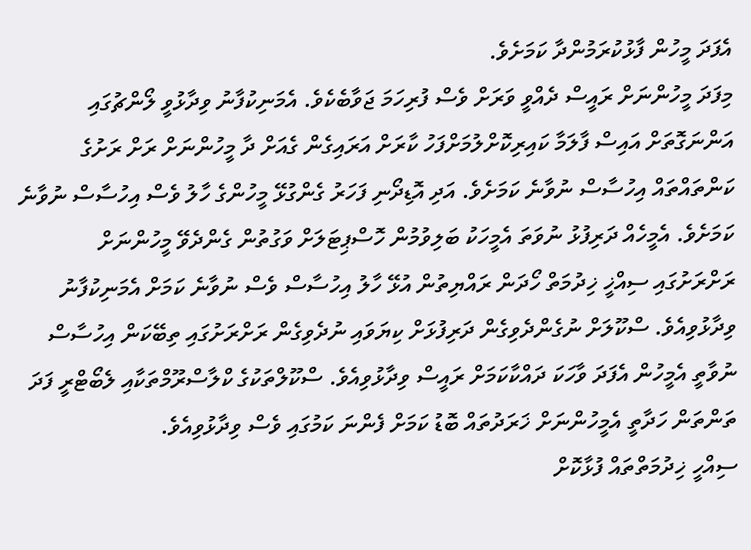އެފަދަ މީހުން ފާޅުކުރަމުންދާ ކަމަށެވެ.
މިފަދަ މީހުންނަށް ރައީސް ދެއްވީ ވަރަށް ވެސް ފުރިހަމަ ޖަވާބެކެވެ. އެމަނިކުފާނު ވިދާޅުވީ ލޯންޗުގައި އަންނަގޮތަށް އައިސް ފާލަމާ ކައިރިކޮށްލުމަށްފަހު ކާރަށް އަރައިގެން ގެއަށް ދާ މީހުންނަށް ރަށް ރަށުގެ ކަންތައްތައް އިހުސާސް ނުވާނެ ކަމަށެވެ. އަދި އޮޑިދޯނި ފަހަރު ގެންގުޅޭ މީހުންގެ ހާލު ވެސް އިހުސާސް ނުވާނެ ކަމަށެވެ. އެމީހެއް ދަރިފުޅު ނުވަތަ އެމީހަކު ބަލިވުމުން ހޮސްޕިޓަލަށް ވަގުތުން ގެންދެވޭ މީހުންނަށް ރަށްރަށުގައި ސިއްޚީ ޚިދުމަތް ހޯދަން ރައްޔިތުން އުޅޭ ހާލު އިހުސާސް ވެސް ނުވާނެ ކަމަށް އެމަނިކުފާނު ވިދާޅުވިއެވެ. ސްކޫލަށް ނުގެންދެވިގެން ދަރިފުޅަށް ކިޔަވައި ނުދެވިގެން ރަށްރަށުގައި ތިބޭކަން އިހުސާސް ނުވާތީ އެމީހުން އެފަދަ ވާހަކަ ދައްކާކަމަށް ރައީސް ވިދާޅުވިއެވެ. ސްކޫލްތަކުގެ ކްލާސްރޫމްތަކާއި ލެބޯޓްރީ ފަދަ ތަންތަން ހަދާތީ އެމީހުންނަށް ޚަރަދުތައް ބޮޑު ކަމަށް ފެންނަ ކަމުގައި ވެސް ވިދާޅުވިއެވެ.
ސިއްހީ ޚިދުމަތްތައް ފުޅާކޮށް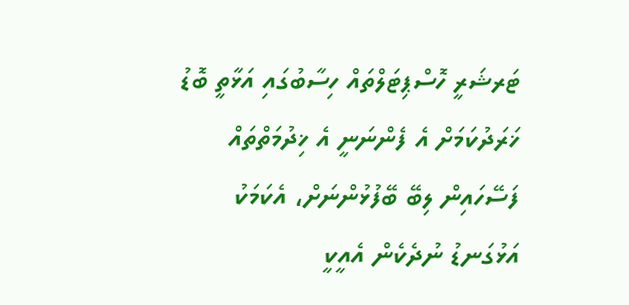ޓަރޝަރީ ހޮސްޕިޓަލްތައް ހިސާބުގައި އަޅާތީ ބޮޑު ޚަރަދުކަމަށް އެ ފެންނަނީ އެ ޚިދުމަތްތައް ފަސޭހައިން ލިބޭ ބޭފުޅުންނަށް، އެކަމަކު އަޅުގަނޑު ނުދެކެން އެއީކީ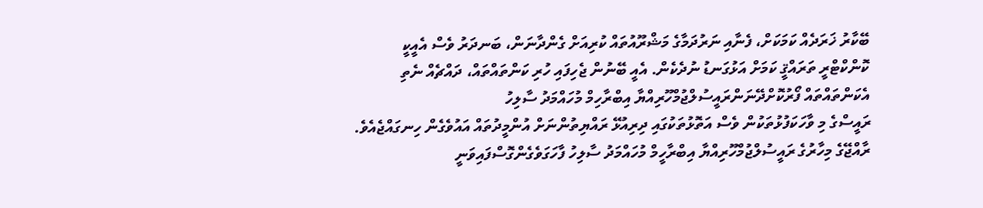ބޭކާރު ޚަރަދެއް ކަމަކަށް، ފެނާއި ނަރުދަމާގެ މަޝްރޫއުތައް ކުރިއަށް ގެންދާނަން، ބަނދަރު ވެސް އެއީކީ ކޮންކްޓްރީ ތަރައްޤީ ކަމަށް އަޅުގަނޑު ނުދެކެން. އެއީ ބޭނުން ޖެހިފައި ހުރި ކަންތައްތައް، ދައްޗެއް ނެތި އެކަންތައްތައް ފޯރުކޮށްދޭނަންރައީސުލްޖުމްހޫރިއްޔާ އިބްރާހިމް މުހައްމަދު ސާލިހު
ރައީސްގެ މި ވާހަކަފުޅުތަކުން ވެސް އަތޮޅުތަކުގައި ދިރިއުޅޭ ރައްޔިތުންނަށް އުންމީދުތައް އައުވެގެން ހިނގައްޖެއެވެ. ރާއްޖޭގެ މިހާރުގެ ރައީސުލްޖުމްހޫރިއްޔާ އިބްރާހީމް މުހައްމަދު ސާލިހު ފާހަގަވެގެންގޮސްފައިވަނީ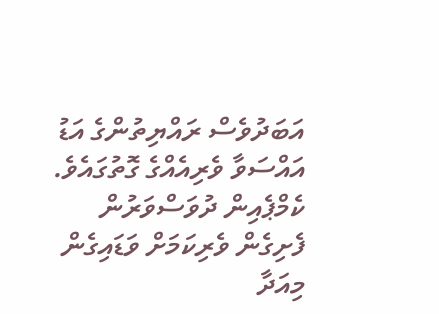އަބަދުވެސް ރައްޔިތުންގެ އަޑު އައްސަވާ ވެރިއެއްގެ ގޮތުގައެވެ. ކެމްޕެއިން ދުވަސްވަރުން ފެށިގެން ވެރިކަމަށް ވަޑައިގެން މިއަދާ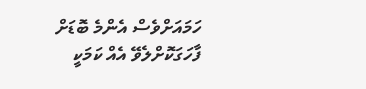ހަމައަށްވެސް އެންމެ ބޮޑަށް ފާހަގަކޮށްލެވޭ އެއް ކަމަކީ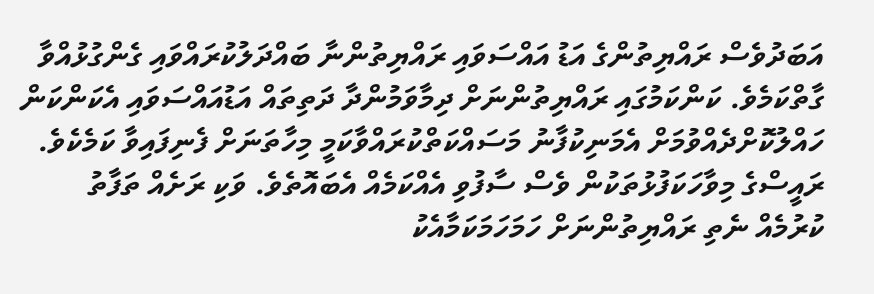އަބަދުވެސް ރައްޔިތުންގެ އަޑު އައްސަވައި ރައްޔިތުންނާ ބައްދަލުކުރައްވައި ގެންގުޅުއްވާ ގާތްކަމެވެ. ކަންކަމުގައި ރައްޔިތުންނަށް ދިމާވަމުންދާ ދަތިތައް އަޑުއައްސަވައި އެކަންކަން ހައްލުކޮށްދެއްވުމަށް އެމަނިކުފާނު މަސައްކަތްކުރައްވާކަމީ މިހާތަނަށް ފެނިފައިވާ ކަމެކެވެ. ރައީސްގެ މިވާހަކަފުޅުތަކުން ވެސް ސާފުވި އެއްކަމެއް އެބައޮތެވެ. ވަކި ރަށެއް ތަފާތު ކުރުމެއް ނެތި ރައްޔިތުންނަށް ހަމަހަމަކަމާއެކު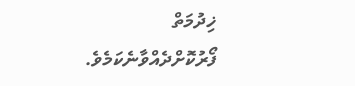ޚިދުމަތް ފޯރުކޮށްދެއްވާނެކަމެވެ.